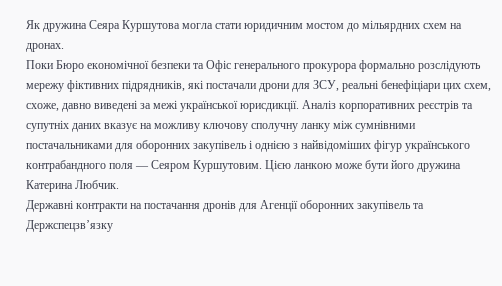Як дружина Сеяра Куршутова могла стати юридичним мостом до мільярдних схем на дронах.
Поки Бюро економічної безпеки та Офіс генерального прокурора формально розслідують мережу фіктивних підрядників, які постачали дрони для ЗСУ, реальні бенефіціари цих схем, схоже, давно виведені за межі української юрисдикції. Аналіз корпоративних реєстрів та супутніх даних вказує на можливу ключову сполучну ланку між сумнівними постачальниками для оборонних закупівель і однією з найвідоміших фігур українського контрабандного поля — Сеяром Куршутовим. Цією ланкою може бути його дружина Катерина Любчик.
Державні контракти на постачання дронів для Агенції оборонних закупівель та Держспецзв’язку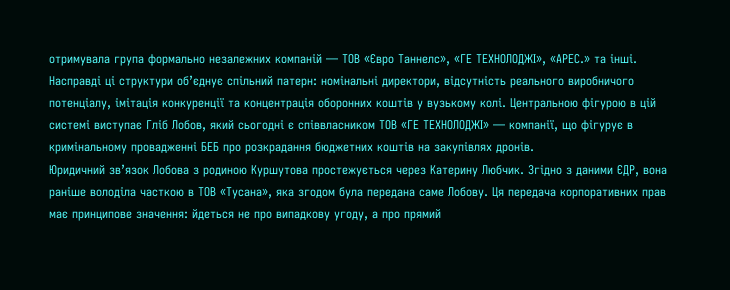отримувала група формально незалежних компаній — ТОВ «Євро Таннелс», «ГЕ ТЕХНОЛОДЖІ», «АРЕС.» та інші. Насправді ці структури об’єднує спільний патерн: номінальні директори, відсутність реального виробничого потенціалу, імітація конкуренції та концентрація оборонних коштів у вузькому колі. Центральною фігурою в цій системі виступає Гліб Лобов, який сьогодні є співвласником ТОВ «ГЕ ТЕХНОЛОДЖІ» — компанії, що фігурує в кримінальному провадженні БЕБ про розкрадання бюджетних коштів на закупівлях дронів.
Юридичний зв’язок Лобова з родиною Куршутова простежується через Катерину Любчик. Згідно з даними ЄДР, вона раніше володіла часткою в ТОВ «Тусана», яка згодом була передана саме Лобову. Ця передача корпоративних прав має принципове значення: йдеться не про випадкову угоду, а про прямий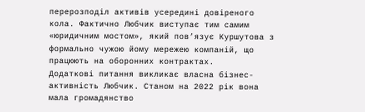перерозподіл активів усередині довіреного кола. Фактично Любчик виступає тим самим «юридичним мостом», який пов’язує Куршутова з формально чужою йому мережею компаній, що працюють на оборонних контрактах.
Додаткові питання викликає власна бізнес-активність Любчик. Станом на 2022 рік вона мала громадянство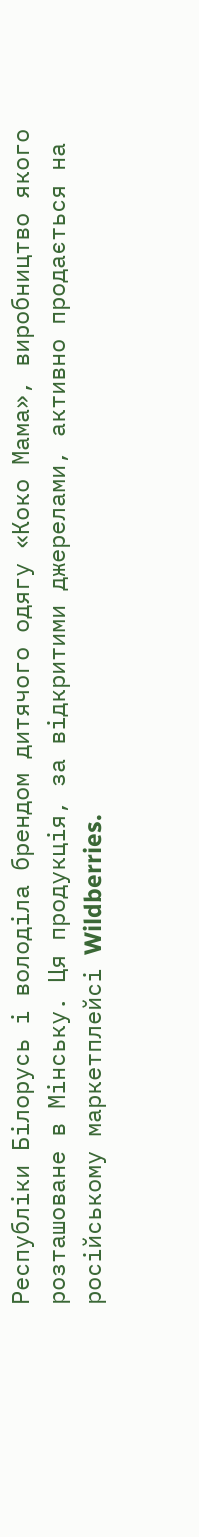Республіки Білорусь і володіла брендом дитячого одягу «Коко Мама», виробництво якого розташоване в Мінську. Ця продукція, за відкритими джерелами, активно продається на російському маркетплейсі Wildberries.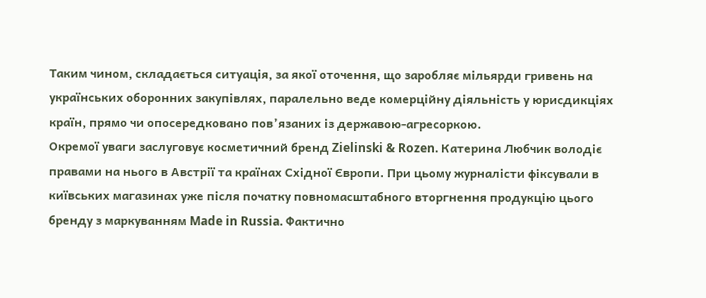Таким чином, складається ситуація, за якої оточення, що заробляє мільярди гривень на українських оборонних закупівлях, паралельно веде комерційну діяльність у юрисдикціях країн, прямо чи опосередковано пов’язаних із державою-агресоркою.
Окремої уваги заслуговує косметичний бренд Zielinski & Rozen. Катерина Любчик володіє правами на нього в Австрії та країнах Східної Європи. При цьому журналісти фіксували в київських магазинах уже після початку повномасштабного вторгнення продукцію цього бренду з маркуванням Made in Russia. Фактично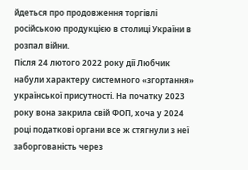йдеться про продовження торгівлі російською продукцією в столиці України в розпал війни.
Після 24 лютого 2022 року дії Любчик набули характеру системного «згортання» української присутності. На початку 2023 року вона закрила свій ФОП, хоча у 2024 році податкові органи все ж стягнули з неї заборгованість через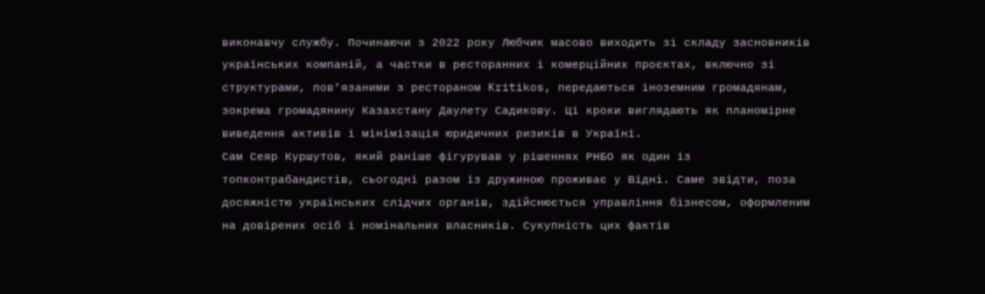виконавчу службу. Починаючи з 2022 року Любчик масово виходить зі складу засновників українських компаній, а частки в ресторанних і комерційних проєктах, включно зі структурами, пов’язаними з рестораном Kritikos, передаються іноземним громадянам, зокрема громадянину Казахстану Даулету Садикову. Ці кроки виглядають як планомірне виведення активів і мінімізація юридичних ризиків в Україні.
Сам Сеяр Куршутов, який раніше фігурував у рішеннях РНБО як один із топконтрабандистів, сьогодні разом із дружиною проживає у Відні. Саме звідти, поза досяжністю українських слідчих органів, здійснюється управління бізнесом, оформленим на довірених осіб і номінальних власників. Сукупність цих фактів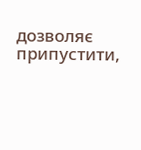дозволяє припустити,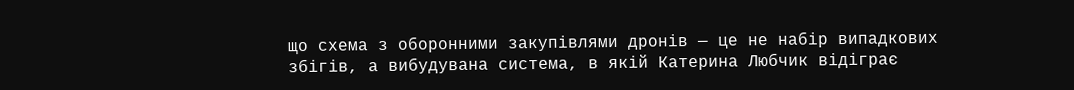що схема з оборонними закупівлями дронів — це не набір випадкових збігів, а вибудувана система, в якій Катерина Любчик відіграє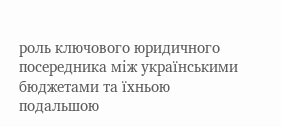роль ключового юридичного посередника між українськими бюджетами та їхньою подальшою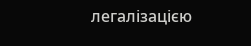легалізацією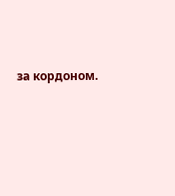за кордоном.